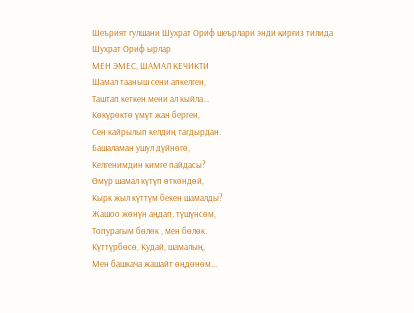Шеърият гулшани Шухрат Ориф шеърлари энди қирғиз тилида
Шухрат Ориф ырлар
МЕН ЭМЕС, ШАМАЛ КЕЧИКТИ
Шамал тааныш сени апкелген,
Таштап кеткен мени ал кыйла...
Көкүрөктө үмүт жан берген,
Сен кайрылып келдиң тагдырдан.
Башаламан ушул дүйнөгө,
Келгенимдин кимге пайдасы?
Өмүр шамал күтүп өткөндөй,
Кырк жыл күттүм бекен шамалды?
Жашоо жөнүн аңдап, түшүнсөм,
Топурагым бөлөк , мен бөлөк.
Күттүрбөсө, Кудай, шамалың,
Мен башкача жашайт өңдөнөм...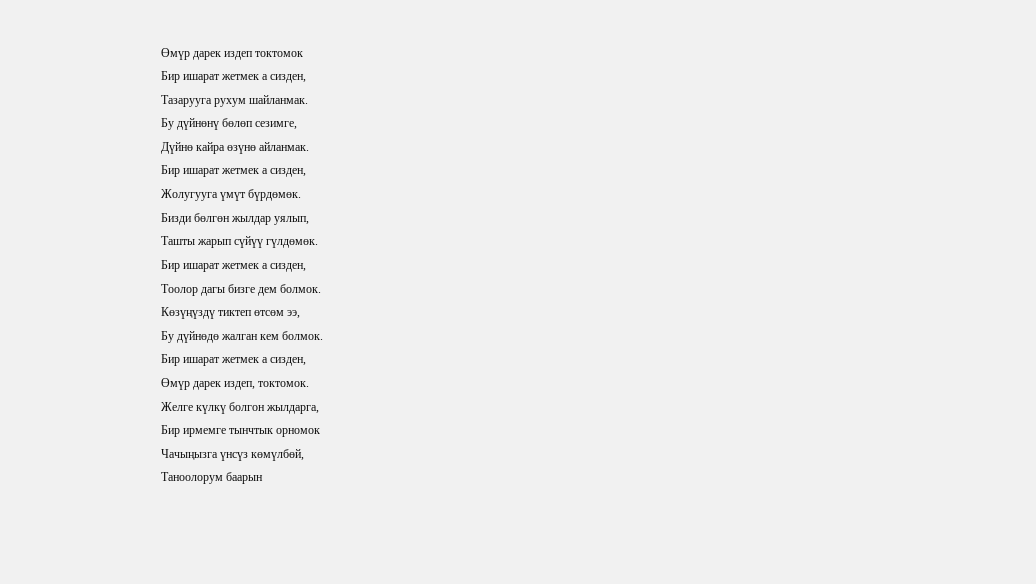Өмүр дарек издеп токтомок
Бир ишарат жетмек а сизден,
Тазарууга рухум шайланмак.
Бу дүйнөнү бөлөп сезимге,
Дүйнө кайра өзүнө айланмак.
Бир ишарат жетмек а сизден,
Жолугууга үмүт бүрдөмөк.
Бизди бөлгөн жылдар уялып,
Ташты жарып сүйүү гүлдөмөк.
Бир ишарат жетмек а сизден,
Тоолор дагы бизге дем болмок.
Көзүңүздү тиктеп өтсөм ээ,
Бу дүйнөдө жалган кем болмок.
Бир ишарат жетмек а сизден,
Өмүр дарек издеп, токтомок.
Желге күлкү болгон жылдарга,
Бир ирмемге тынчтык орномок
Чачыңызга үнсүз көмүлбөй,
Таноолорум баарын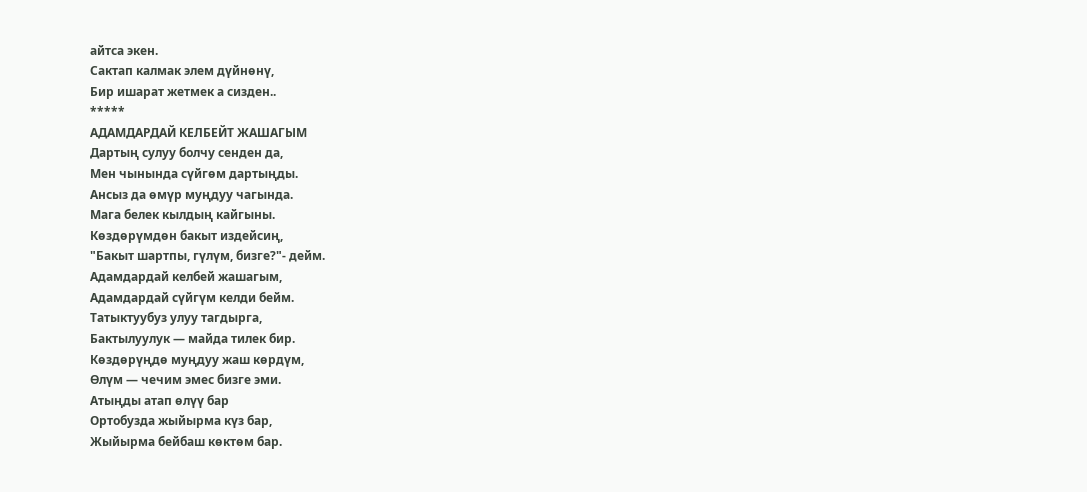айтса экен.
Сактап калмак элем дүйнөнү,
Бир ишарат жетмек а сизден..
*****
АДАМДАРДАЙ КЕЛБЕЙТ ЖАШАГЫМ
Дартың сулуу болчу сенден да,
Мен чынында сүйгөм дартыңды.
Ансыз да өмүр муңдуу чагында.
Мага белек кылдың кайгыны.
Көздөрүмдөн бакыт издейсиң,
"Бакыт шартпы, гүлүм, бизге?"- дейм.
Адамдардай келбей жашагым,
Адамдардай сүйгүм келди бейм.
Татыктуубуз улуу тагдырга,
Бактылуулук — майда тилек бир.
Көздөрүңдө муңдуу жаш көрдүм,
Өлүм — чечим эмес бизге эми.
Атыңды атап өлүү бар
Ортобузда жыйырма күз бар,
Жыйырма бейбаш көктөм бар.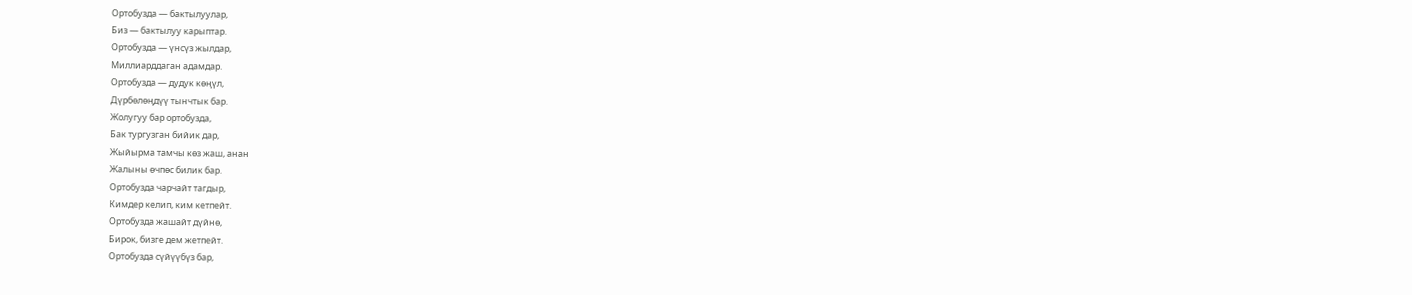Ортобузда — бактылуулар,
Биз — бактылуу карыптар.
Ортобузда — үнсүз жылдар,
Миллиарддаган адамдар.
Ортобузда — дудук көңүл,
Дүрбөлөңдүү тынчтык бар.
Жолугуу бар ортобузда,
Бак тургузган бийик дар,
Жыйырма тамчы көз жаш, анан
Жалыны өчпөс билик бар.
Ортобузда чарчайт тагдыр,
Кимдер келип, ким кетпейт.
Ортобузда жашайт дүйнө,
Бирок, бизге дем жетпейт.
Ортобузда сүйүүбүз бар,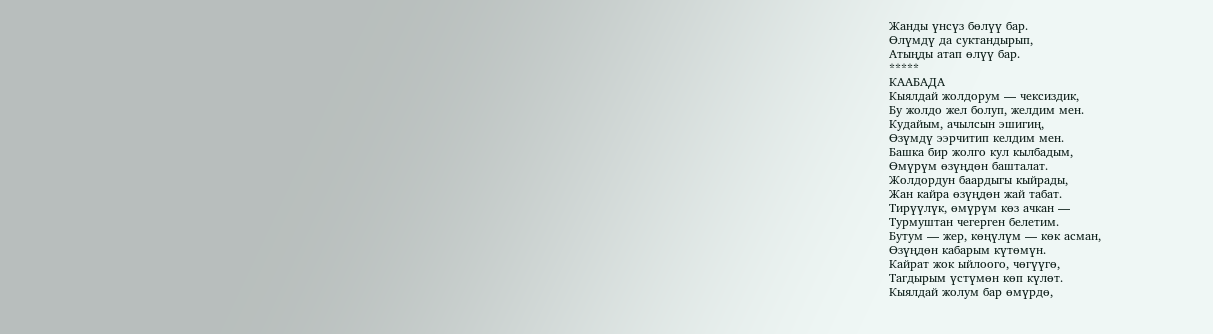Жанды үнсүз бөлүү бар.
Өлүмдү да суктандырып,
Атыңды атап өлүү бар.
*****
КААБАДА
Кыялдай жолдорум — чексиздик,
Бу жолдо жел болуп, желдим мен.
Кудайым, ачылсын эшигиң,
Өзүмдү ээрчитип келдим мен.
Башка бир жолго кул кылбадым,
Өмүрүм өзүңдөн башталат.
Жолдордун баардыгы кыйрады,
Жан кайра өзүңдөн жай табат.
Тирүүлүк, өмүрүм көз ачкан —
Турмуштан чегерген белетим.
Бутум — жер, көңүлүм — көк асман,
Өзүңдөн кабарым күтөмүн.
Кайрат жок ыйлоого, чөгүүгө,
Тагдырым үстүмөн көп күлөт.
Кыялдай жолум бар өмүрдө,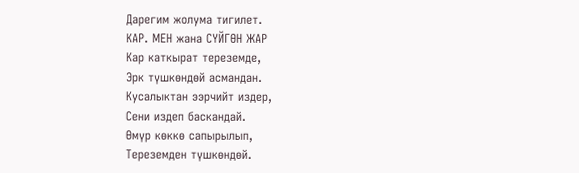Дарегим жолума тигилет.
КАР. МЕН жана СҮЙГӨН ЖАР
Кар каткырат тереземде,
Эрк түшкөндөй асмандан.
Кусалыктан ээрчийт издер,
Сени издеп баскандай.
Өмүр көккө сапырылып,
Тереземден түшкөндөй.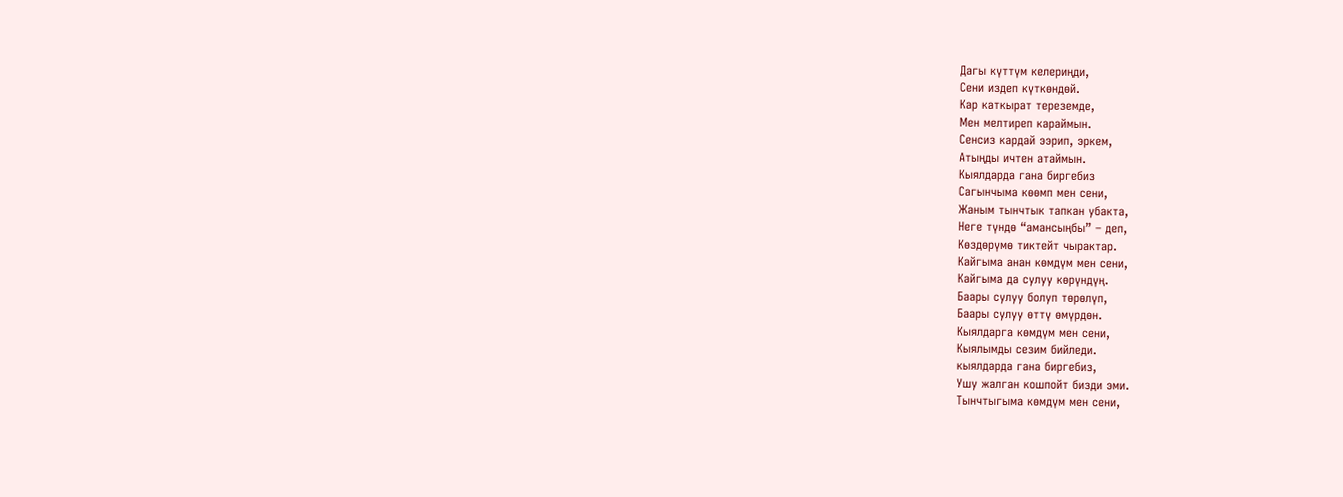Дагы күттүм келериңди,
Сени издеп күткөндөй.
Кар каткырат тереземде,
Мен мелтиреп караймын.
Сенсиз кардай ээрип, эркем,
Атыңды ичтен атаймын.
Кыялдарда гана биргебиз
Сагынчыма көөмп мен сени,
Жаным тынчтык тапкан убакта,
Неге түндө “амансыңбы” – деп,
Көздөрүмө тиктейт чырактар.
Кайгыма анан көмдүм мен сени,
Кайгыма да сулуу көрүндүң.
Баары сулуу болуп төрөлүп,
Баары сулуу өттү өмүрдөн.
Кыялдарга көмдүм мен сени,
Кыялымды сезим бийледи.
кыялдарда гана биргебиз,
Ушу жалган кошпойт бизди эми.
Тынчтыгыма көмдүм мен сени,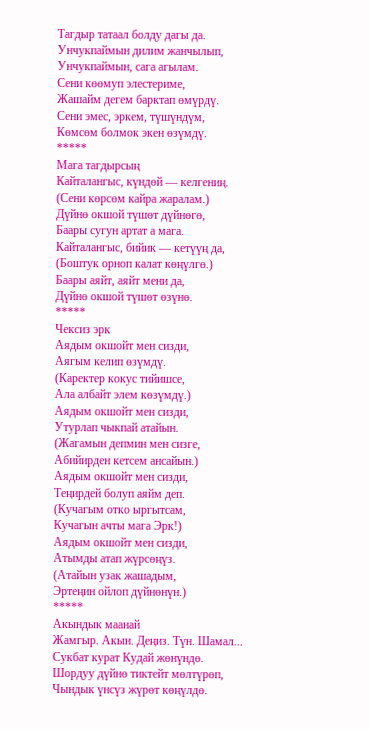Тагдыр татаал болду дагы да.
Унчукпаймын дилим жанчылып,
Унчукпаймын, сага агылам.
Сени көөмуп элестериме,
Жашайм дегем барктап өмүрдү.
Сени эмес, эркем, түшүндүм,
Көмсөм болмок экен өзүмдү.
*****
Мага тагдырсың
Кайталангыс, күндөй — келгениң.
(Сени көрсөм кайра жаралам.)
Дүйнө окшой түшөт дүйнөгө,
Баары сугун артат а мага.
Кайталангыс, бийик — кетүүң да,
(Боштук орноп калат көңүлгө.)
Баары аяйт, аяйт мени да,
Дүйнө окшой түшөт өзүнө.
*****
Чексиз эрк
Аядым окшойт мен сизди,
Аягым келип өзүмдү.
(Каректер кокус тийишсе,
Ала албайт элем көзүмдү.)
Аядым окшойт мен сизди,
Утурлап чыкпай атайын.
(Жагамын депмин мен сизге,
Абийирден кетсем ансайын.)
Аядым окшойт мен сизди,
Теңирдей болуп аяйм деп.
(Кучагым отко ыргытсам,
Кучагын ачты мага Эрк!)
Аядым окшойт мен сизди,
Атымды атап жүрсөңүз.
(Атайын узак жашадым,
Эртеңин ойлоп дүйнөнүн.)
*****
Акындык маанай
Жамгыр. Акын. Деңиз. Түн. Шамал...
Сукбат курат Кудай жөнүндө.
Шордуу дүйнө тиктейт мөлтүрөп,
Чындык үнсүз жүрөт көңүлдө.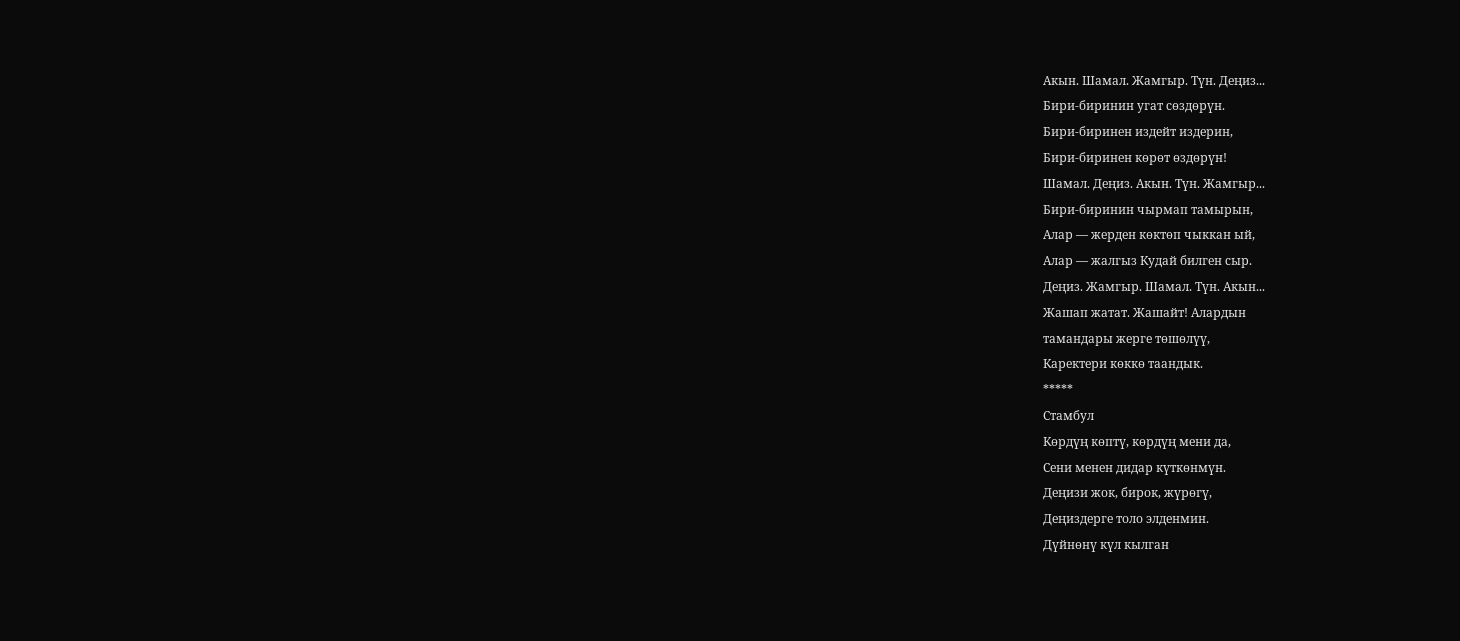Акын. Шамал. Жамгыр. Түн. Деңиз...
Бири-биринин угат сөздөрүн.
Бири-биринен издейт издерин,
Бири-биринен көрөт өздөрүн!
Шамал. Деңиз. Акын. Түн. Жамгыр...
Бири-биринин чырмап тамырын,
Алар — жерден көктөп чыккан ый,
Алар — жалгыз Кудай билген сыр.
Деңиз. Жамгыр. Шамал. Түн. Акын...
Жашап жатат. Жашайт! Алардын
тамандары жерге төшөлүү,
Каректери көккө таандык.
*****
Стамбул
Көрдүң көптү, көрдүң мени да,
Сени менен дидар күткөнмүн.
Деңизи жок, бирок, жүрөгү,
Деңиздерге толо элденмин.
Дүйнөнү күл кылган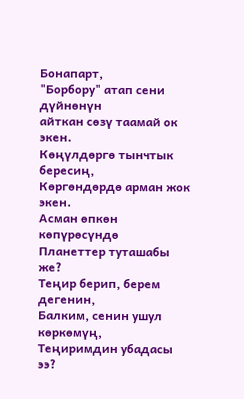Бонапарт,
"Борбору" атап сени дүйнөнүн
айткан сөзү таамай ок экен.
Көңүлдөргө тынчтык бересиң,
Көргөндөрдө арман жок экен.
Асман өпкөн көпүрөсүндө
Планеттер туташабы же?
Теңир берип, берем дегенин,
Балким, сенин ушул көркөмүң,
Теңиримдин убадасы ээ?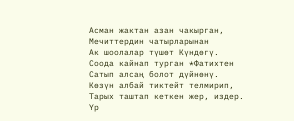Асман жактан азан чакырган,
Мечиттердин чатырларынан
Ак шоолалар түшөт Күндөгү.
Соода кайнап турган *Фатихтен
Сатып алсаң болот дүйнөнү.
Көзүн албай тиктейт телмирип,
Тарых таштап кеткен жер, издер.
Үр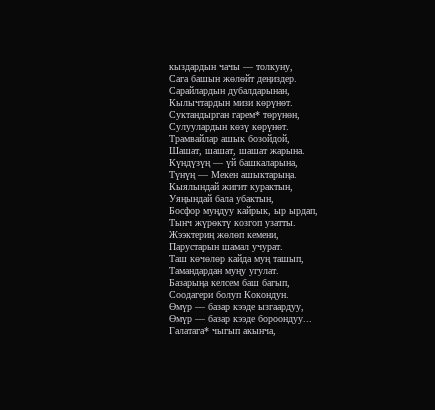кыздардын чачы — толкуну,
Сага башын жөлөйт деңиздер.
Сарайлардын дубалдарынан,
Кылычтардын мизи көрүнөт.
Суктандырган гарем* төрүнөн,
Сулуулардын көзү көрүнөт.
Трамвайлар ашык бозойдой,
Шашат, шашат, шашат жарына.
Күндүзүң — үй башкаларына,
Түнүң — Мекен ашыктарыңа.
Кыялындай жигит курактын,
Уяңындай бала убактын,
Босфор муңдуу кайрык, ыр ырдап,
Тынч жүрөктү козгоп узатты.
Жээктериң жөлөп кемени,
Парустарын шамал учурат.
Таш көчөлөр кайда муң ташып,
Тамандардан муңу угулат.
Базарыңа келсем баш багып,
Соодагери болуп Кокондун.
Өмүр — базар кээде ызгаардуу,
Өмүр — базар кээде бороондуу...
Галатага* чыгып акынча,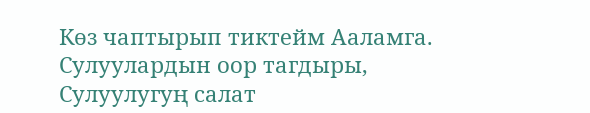Көз чаптырып тиктейм Ааламга.
Сулуулардын оор тагдыры,
Сулуулугуң салат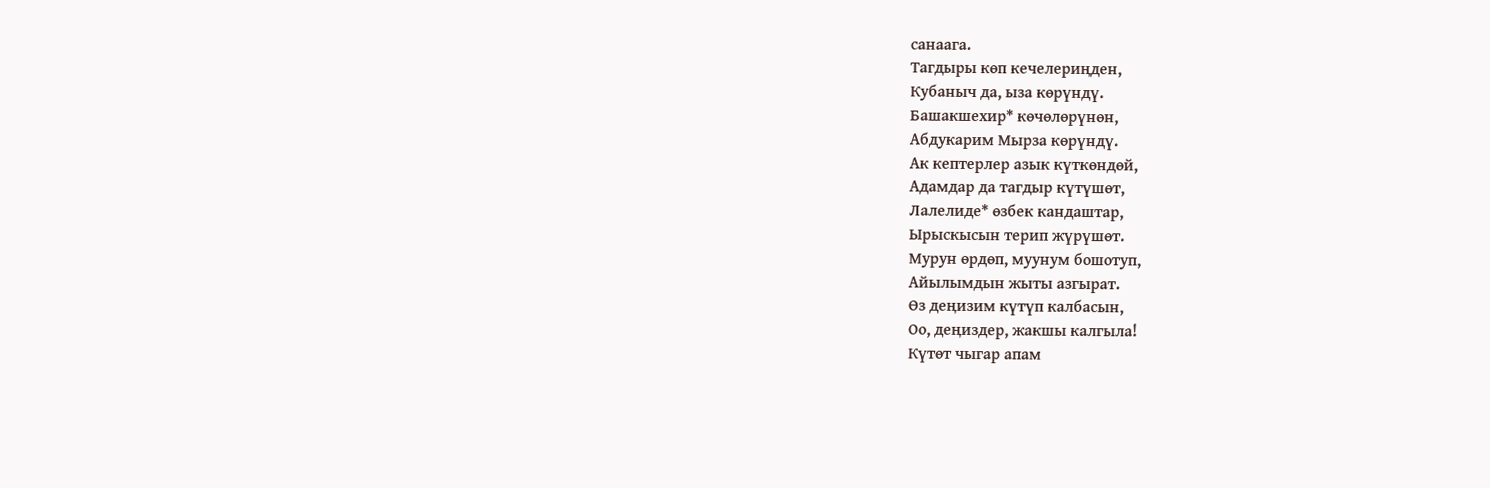санаага.
Тагдыры көп кечелериңден,
Кубаныч да, ыза көрүндү.
Башакшехир* көчөлөрүнөн,
Абдукарим Мырза көрүндү.
Ак кептерлер азык күткөндөй,
Адамдар да тагдыр күтүшөт,
Лалелиде* өзбек кандаштар,
Ырыскысын терип жүрүшөт.
Мурун өрдөп, муунум бошотуп,
Айылымдын жыты азгырат.
Өз деңизим күтүп калбасын,
Оо, деңиздер, жакшы калгыла!
Күтөт чыгар апам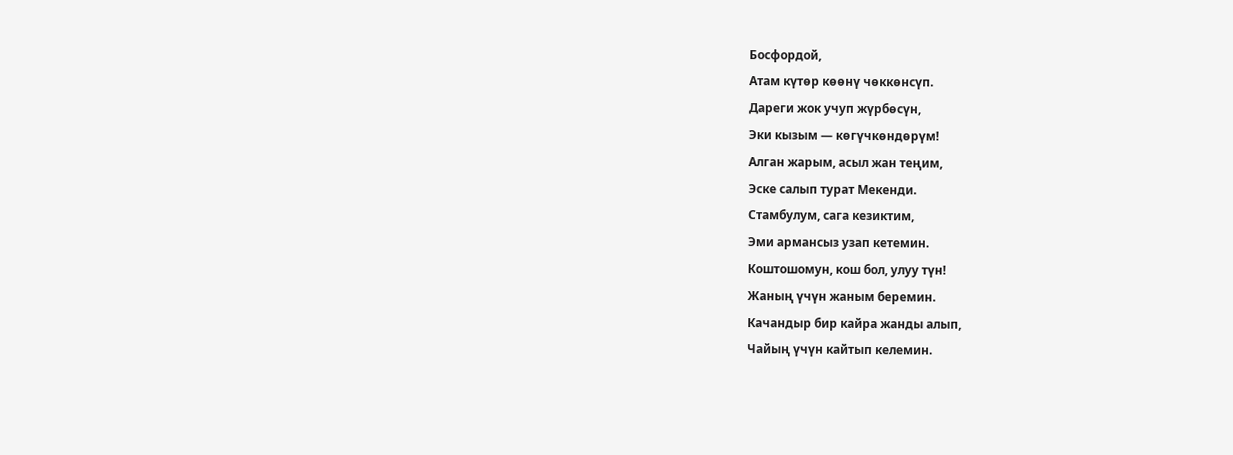Босфордой,
Атам күтөр көөнү чөккөнсүп.
Дареги жок учуп жүрбөсүн,
Эки кызым — көгүчкөндөрүм!
Алган жарым, асыл жан теңим,
Эске салып турат Мекенди.
Стамбулум, сага кезиктим,
Эми армансыз узап кетемин.
Коштошомун, кош бол, улуу түн!
Жаның үчүн жаным беремин.
Качандыр бир кайра жанды алып,
Чайың үчүн кайтып келемин.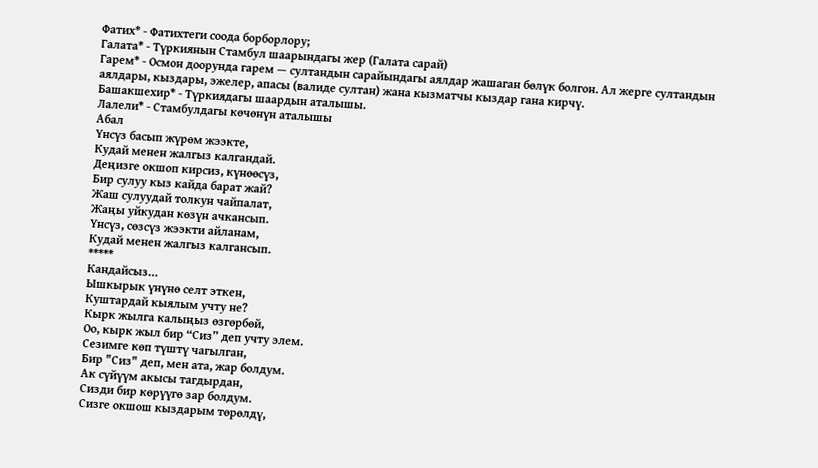Фатих* - Фатихтеги соода борборлору;
Галата* - Түркиянын Стамбул шаарындагы жер (Галата сарай)
Гарем* - Осмон доорунда гарем — султандын сарайындагы аялдар жашаган бөлүк болгон. Ал жерге султандын аялдары, кыздары, эжелер, апасы (валиде султан) жана кызматчы кыздар гана кирчү.
Башакшехир* - Түркиядагы шаардын аталышы.
Лалели* - Стамбулдагы көчөнүн аталышы
Абал
Үнсүз басып жүрөм жээкте,
Кудай менен жалгыз калгандай.
Деңизге окшоп кирсиз, күнөөсүз,
Бир сулуу кыз кайда барат жай?
Жаш сулуудай толкун чайпалат,
Жаңы уйкудан көзүн ачкансып.
Үнсүз, сөзсүз жээкти айланам,
Кудай менен жалгыз калгансып.
*****
Кандайсыз…
Ышкырык үнүнө селт эткен,
Куштардай кыялым учту не?
Кырк жылга калыңыз өзгөрбөй,
Оо, кырк жыл бир “Сиз” деп учту элем.
Сезимге көп түштү чагылган,
Бир "Сиз" деп, мен ата, жар болдум.
Ак сүйүүм акысы тагдырдан,
Сизди бир көрүүгө зар болдум.
Сизге окшош кыздарым төрөлдү,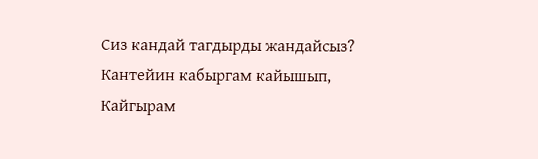Сиз кандай тагдырды жандайсыз?
Кантейин кабыргам кайышып,
Кайгырам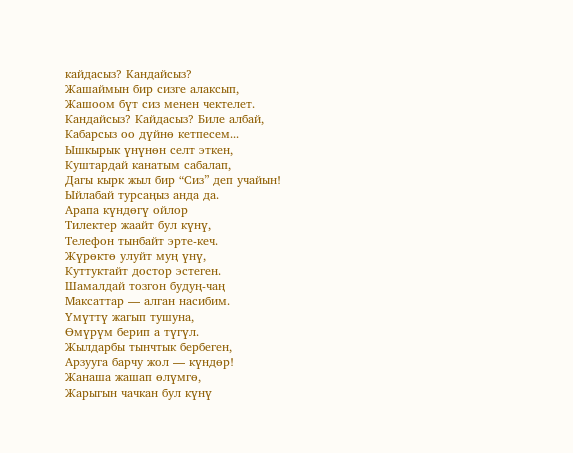кайдасыз? Kандайсыз?
Жашаймын бир сизге алаксып,
Жашоом бүт сиз менен чектелет.
Кандайсыз? Кайдасыз? Биле албай,
Кабарсыз оо дүйнө кетпесем...
Ышкырык үнүнөн селт эткен,
Куштардай канатым сабалап,
Дагы кырк жыл бир “Сиз” деп учайын!
Ыйлабай турсаңыз анда да.
Арапа күндөгү ойлор
Тилектер жаайт бул күнү,
Телефон тынбайт эрте-кеч.
Жүрөктө улуйт муң үнү,
Куттуктайт достор эстеген.
Шамалдай тозгон будуң-чаң
Максаттар — алган насибим.
Үмүттү жагып тушуна,
Өмүрүм берип а түгүл.
Жылдарбы тынчтык бербеген,
Арзууга барчу жол — күндөр!
Жанаша жашап өлүмгө,
Жарыгын чачкан бул күнү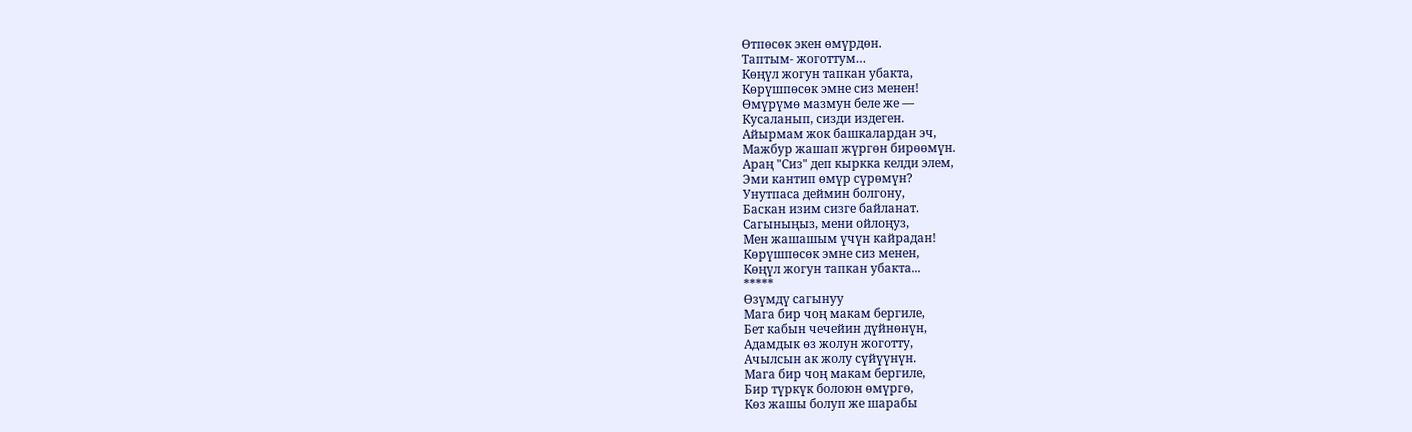Өтпөсөк экен өмүрдөн.
Таптым- жоготтум…
Көңүл жогун тапкан убакта,
Көрүшпөсөк эмне сиз менен!
Өмүрүмө мазмун беле же —
Кусаланып, сизди издеген.
Айырмам жок башкалардан эч,
Мажбур жашап жүргөн бирөөмүн.
Араң "Сиз" деп кыркка келди элем,
Эми кантип өмүр сүрөмүн?
Унутпаса деймин болгону,
Баскан изим сизге байланат.
Сагыныңыз, мени ойлоңуз,
Мен жашашым үчүн кайрадан!
Көрүшпөсөк эмне сиз менен,
Көңүл жогун тапкан убакта...
*****
Өзүмдү сагынуу
Мага бир чоң макам бергиле,
Бет кабын чечейин дүйнөнүн,
Адамдык өз жолун жоготту,
Ачылсын ак жолу сүйүүнүн.
Мага бир чоң макам бергиле,
Бир түркүк болоюн өмүргө,
Көз жашы болуп же шарабы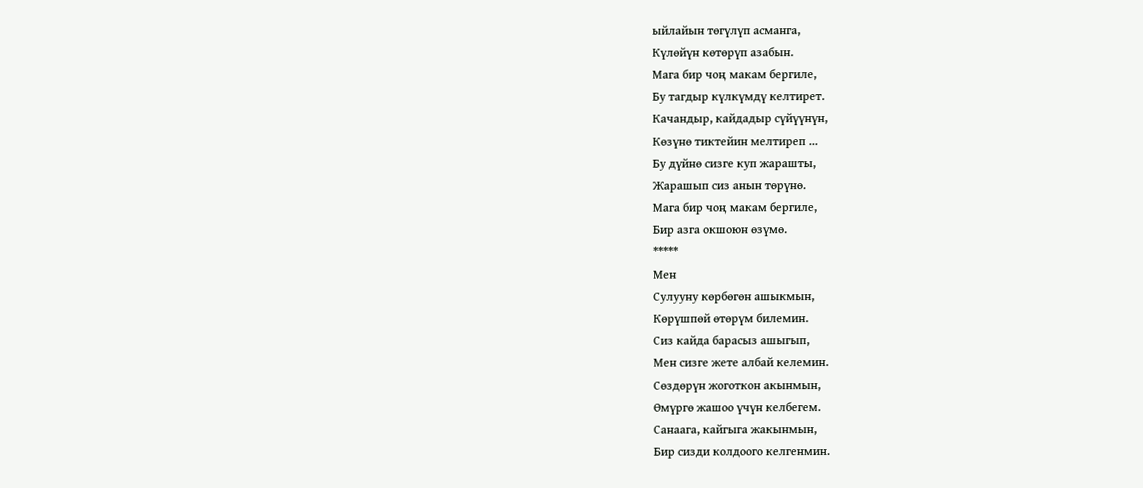ыйлайын төгүлүп асманга,
Күлөйүн көтөрүп азабын.
Мага бир чоң макам бергиле,
Бу тагдыр күлкүмдү келтирет.
Качандыр, кайдадыр сүйүүнүн,
Көзүнө тиктейин мелтиреп ...
Бу дүйнө сизге куп жарашты,
Жарашып сиз анын төрүнө.
Мага бир чоң макам бергиле,
Бир азга окшоюн өзүмө.
*****
Мен
Сулууну көрбөгөн ашыкмын,
Көрүшпөй өтөрүм билемин.
Сиз кайда барасыз ашыгып,
Мен сизге жете албай келемин.
Сөздөрүн жоготкон акынмын,
Өмүргө жашоо үчүн келбегем.
Санаага, кайгыга жакынмын,
Бир сизди колдоого келгенмин.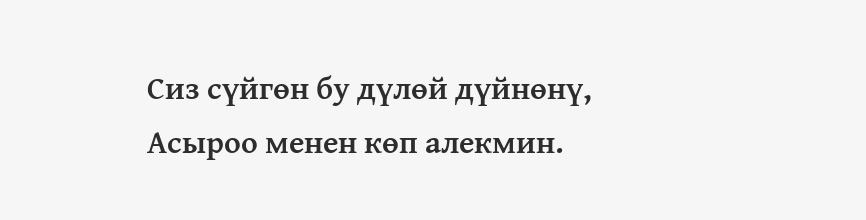Сиз сүйгөн бу дүлөй дүйнөнү,
Асыроо менен көп алекмин.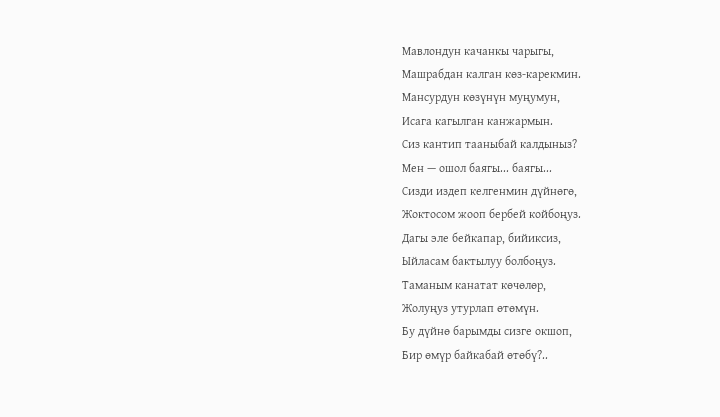Мавлондун качанкы чарыгы,
Машрабдан калган көз-карекмин.
Мансурдун көзүнүн муңумун,
Исага кагылган канжармын.
Сиз кантип тааныбай калдыныз?
Мен — ошол баягы... баягы...
Сизди издеп келгенмин дүйнөгө,
Жоктосом жооп бербей койбоңуз.
Дагы эле бейкапар, бийиксиз,
Ыйласам бактылуу болбоңуз.
Таманым канатат көчөлөр,
Жолуңуз утурлап өтөмүн.
Бу дүйнө барымды сизге окшоп,
Бир өмүр байкабай өтөбү?..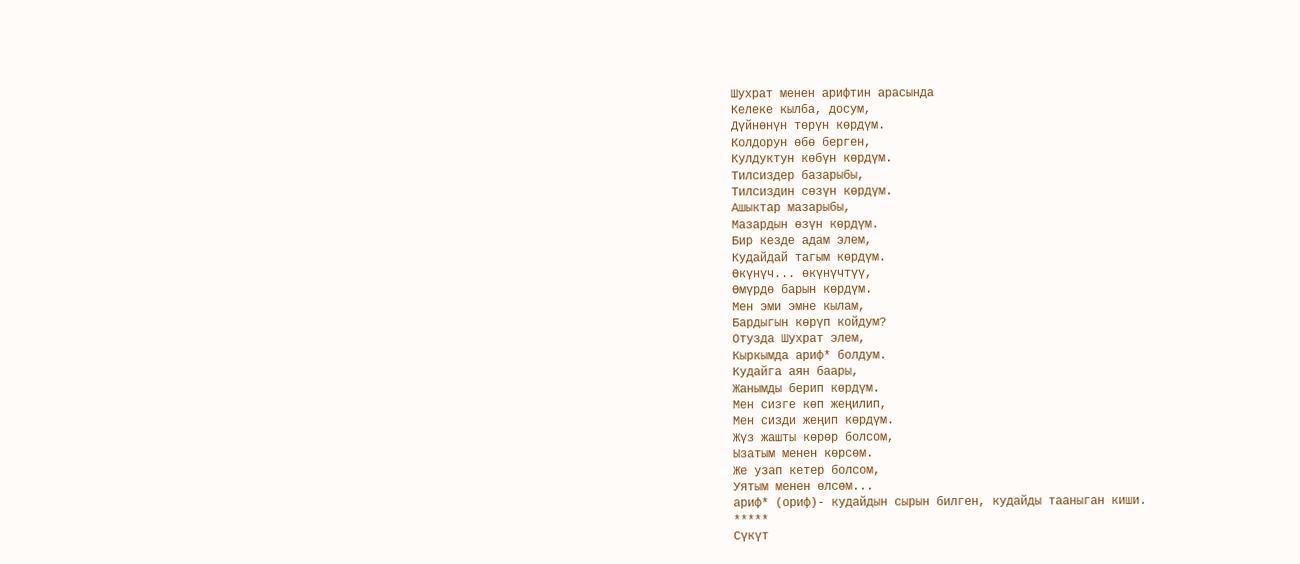Шухрат менен арифтин арасында
Келеке кылба, досум,
Дүйнөнүн төрүн көрдүм.
Колдорун өбө берген,
Кулдуктун көбүн көрдүм.
Тилсиздер базарыбы,
Тилсиздин сөзүн көрдүм.
Ашыктар мазарыбы,
Мазардын өзүн көрдүм.
Бир кезде адам элем,
Кудайдай тагым көрдүм.
Өкүнүч... өкүнүчтүү,
Өмүрдө барын көрдүм.
Мен эми эмне кылам,
Бардыгын көрүп койдум?
Отузда Шухрат элем,
Кыркымда ариф* болдум.
Кудайга аян баары,
Жанымды берип көрдүм.
Мен сизге көп жеңилип,
Мен сизди жеңип көрдүм.
Жүз жашты көрөр болсом,
Ызатым менен көрсөм.
Же узап кетер болсом,
Уятым менен өлсөм...
ариф* (ориф)- кудайдын сырын билген, кудайды тааныган киши.
*****
Сүкүт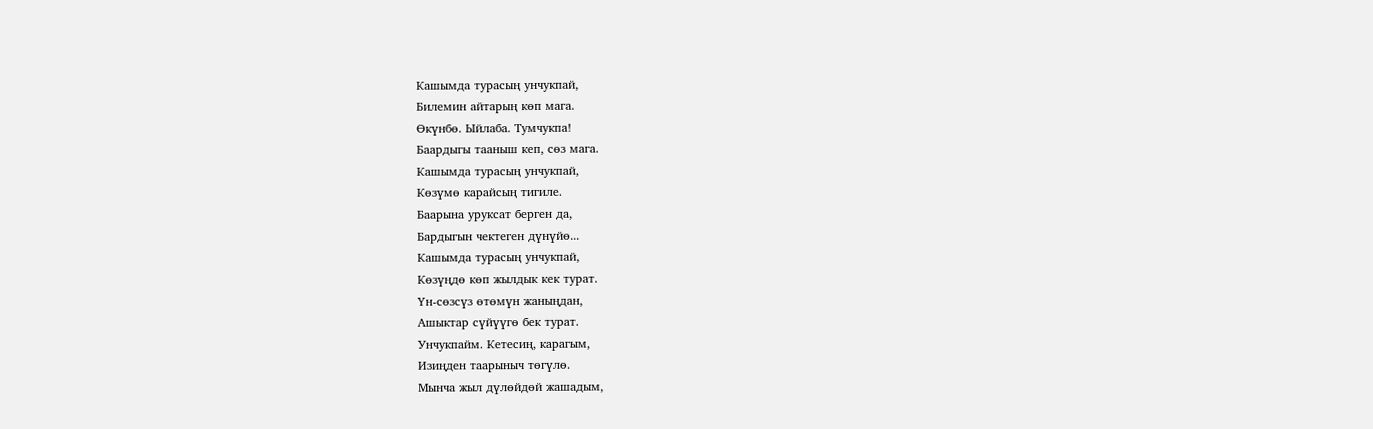Кашымда турасың унчукпай,
Билемин айтарың көп мага.
Өкүнбө. Ыйлаба. Тумчукпа!
Баардыгы тааныш кеп, сөз мага.
Кашымда турасың унчукпай,
Көзүмө карайсың тигиле.
Баарына уруксат берген да,
Бардыгын чектеген дүнүйө...
Кашымда турасың унчукпай,
Көзүңдө көп жылдык кек турат.
Үн-сөзсүз өтөмүн жаныңдан,
Ашыктар сүйүүгө бек турат.
Унчукпайм. Кетесиң, карагым,
Изиңден таарыныч төгүлө.
Мынча жыл дүлөйдөй жашадым,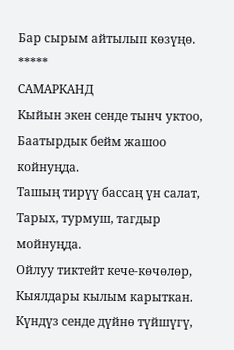Бар сырым айтылып көзүңө.
*****
САМАРКАНД
Кыйын экен сенде тынч уктоо,
Баатырдык бейм жашоо койнуңда.
Ташың тирүү бассаң үн салат,
Тарых, турмуш, тагдыр мойнуңда.
Ойлуу тиктейт кече-көчөлөр,
Кыялдары кылым карыткан.
Күндүз сенде дүйнө түйшүгү,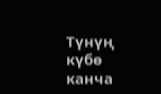Түнүң күбө канча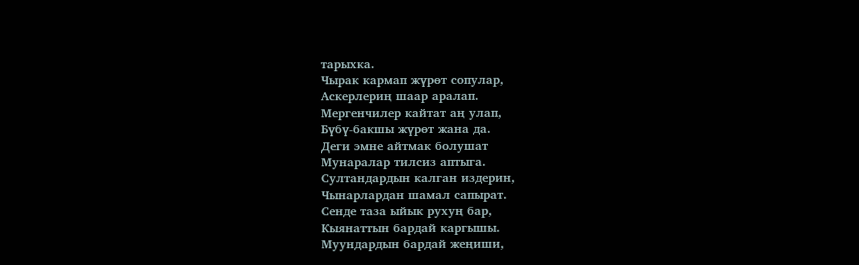тарыхка.
Чырак кармап жүрөт сопулар,
Аскерлериң шаар аралап.
Мергенчилер кайтат аң улап,
Бүбү-бакшы жүрөт жана да.
Деги эмне айтмак болушат
Мунаралар тилсиз аптыга.
Султандардын калган издерин,
Чынарлардан шамал сапырат.
Сенде таза ыйык рухуң бар,
Кыянаттын бардай каргышы.
Муундардын бардай жеңиши,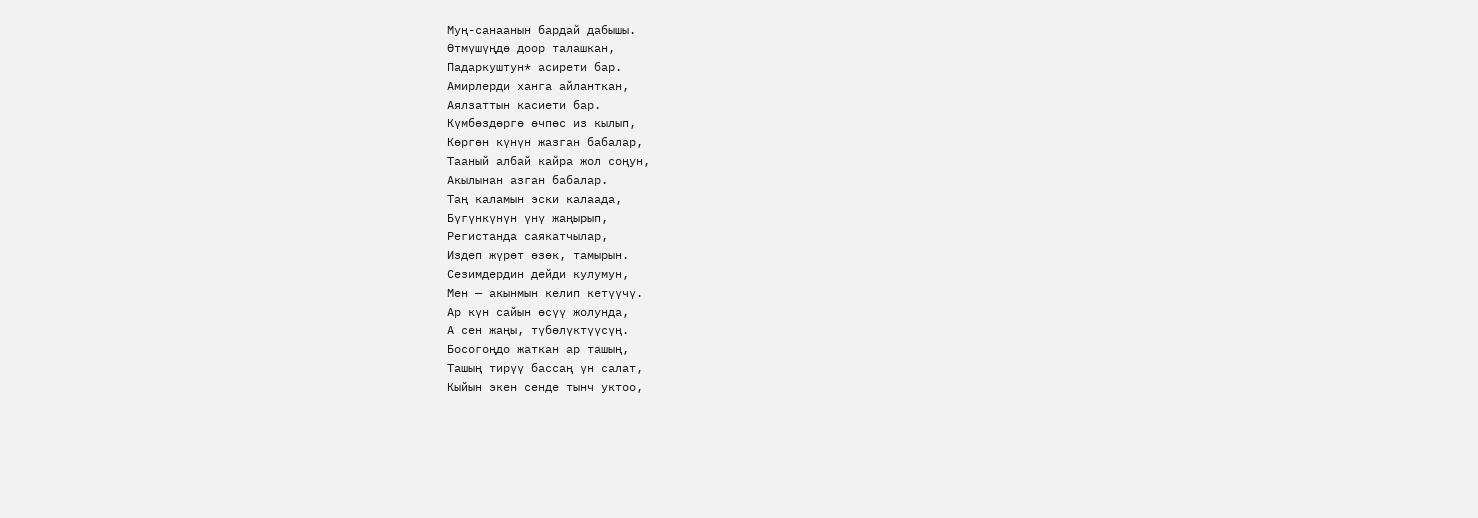Муң-санаанын бардай дабышы.
Өтмүшүңдө доор талашкан,
Падаркуштун* асирети бар.
Амирлерди ханга айланткан,
Аялзаттын касиети бар.
Күмбөздөргө өчпөс из кылып,
Көргөн күнүн жазган бабалар,
Тааный албай кайра жол соңун,
Акылынан азган бабалар.
Таң каламын эски калаада,
Бүгүнкүнүн үнү жаңырып,
Регистанда саякатчылар,
Издеп жүрөт өзөк, тамырын.
Сезимдердин дейди кулумун,
Мен — акынмын келип кетүүчү.
Ар күн сайын өсүү жолунда,
А сен жаңы, түбөлүктүүсүң.
Босогоңдо жаткан ар ташың,
Ташың тирүү бассаң үн салат,
Кыйын экен сенде тынч уктоо,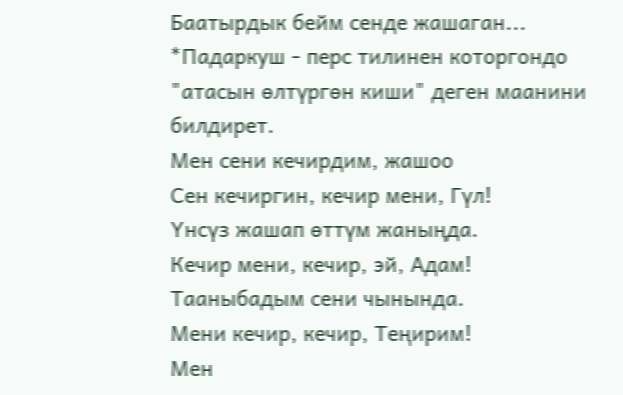Баатырдык бейм сенде жашаган...
*Падаркуш - перс тилинен которгондо "атасын өлтүргөн киши" деген маанини билдирет.
Мен сени кечирдим, жашоо
Сен кечиргин, кечир мени, Гүл!
Үнсүз жашап өттүм жаныңда.
Кечир мени, кечир, эй, Адам!
Тааныбадым сени чынында.
Мени кечир, кечир, Теңирим!
Мен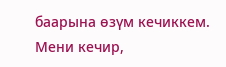баарына өзүм кечиккем.
Мени кечир,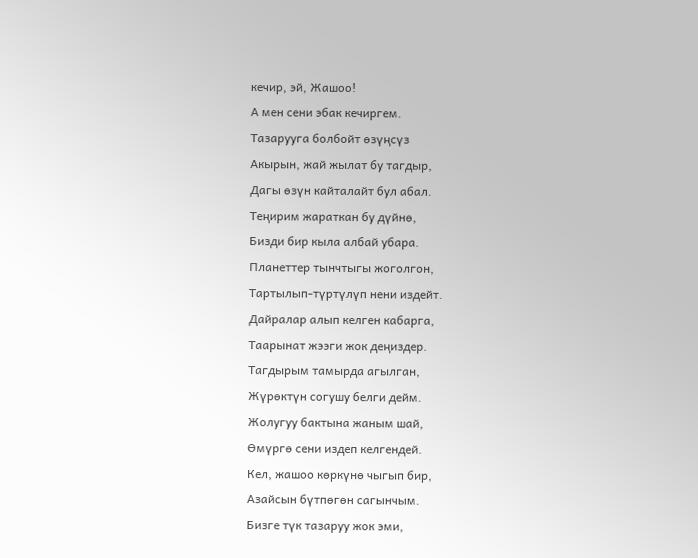кечир, эй, Жашоо!
А мен сени эбак кечиргем.
Тазарууга болбойт өзүңсүз
Акырын, жай жылат бу тагдыр,
Дагы өзүн кайталайт бул абал.
Теңирим жараткан бу дүйнө,
Бизди бир кыла албай убара.
Планеттер тынчтыгы жоголгон,
Тартылып-түртүлүп нени издейт.
Дайралар алып келген кабарга,
Таарынат жээги жок деңиздер.
Тагдырым тамырда агылган,
Жүрөктүн согушу белги дейм.
Жолугуу бактына жаным шай,
Өмүргө сени издеп келгендей.
Кел, жашоо көркүнө чыгып бир,
Азайсын бүтпөгөн сагынчым.
Бизге түк тазаруу жок эми,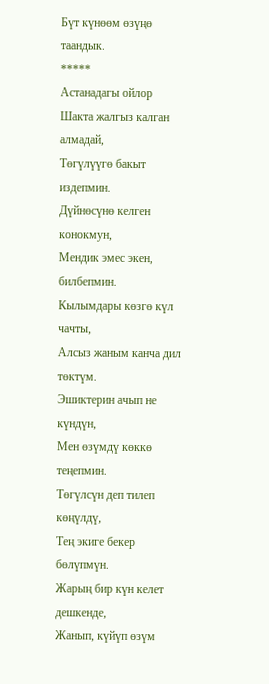Бүт күнөөм өзүңө таандык.
*****
Астанадагы ойлор
Шакта жалгыз калган алмадай,
Төгүлүүгө бакыт издепмин.
Дүйнөсүнө келген конокмун,
Мендик эмес экен, билбепмин.
Кылымдары көзгө күл чачты,
Алсыз жаным канча дил төктүм.
Эшиктерин ачып не күндүн,
Мен өзүмдү көккө теңепмин.
Төгүлсүн деп тилеп көңүлдү,
Тең экиге бекер бөлүпмүн.
Жарың бир күн келет дешкенде,
Жанып, күйүп өзүм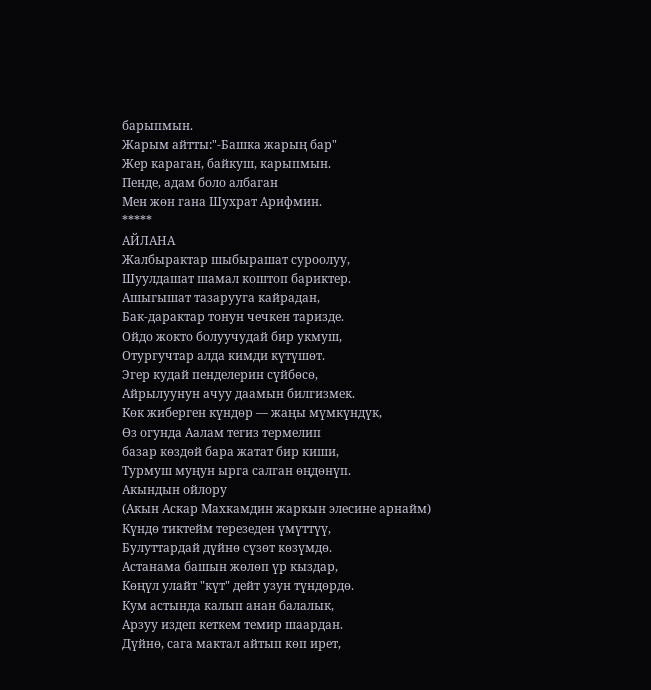барыпмын.
Жарым айтты:"-Башка жарың бар"
Жер караган, байкуш, карыпмын.
Пенде, адам боло албаган
Мен жөн гана Шухрат Арифмин.
*****
АЙЛАНА
Жалбырактар шыбырашат суроолуу,
Шуулдашат шамал коштоп бариктер.
Ашыгышат тазарууга кайрадан,
Бак-дарактар тонун чечкен таризде.
Ойдо жокто болуучудай бир укмуш,
Отургучтар алда кимди күтүшөт.
Эгер кудай пенделерин сүйбөсө,
Айрылуунун ачуу даамын билгизмек.
Көк жиберген күндөр — жаңы мүмкүндүк,
Өз огунда Аалам тегиз термелип
базар көздөй бара жатат бир киши,
Турмуш муңун ырга салган өңдөнүп.
Акындын ойлору
(Акын Аскар Махкамдин жаркын элесине арнайм)
Күндө тиктейм терезеден үмүттүү,
Булуттардай дүйнө сүзөт көзүмдө.
Астанама башын жөлөп үр кыздар,
Көңүл улайт "күт" дейт узун түндөрдө.
Кум астында калып анан балалык,
Арзуу издеп кеткем темир шаардан.
Дүйнө, сага мактал айтып көп ирет,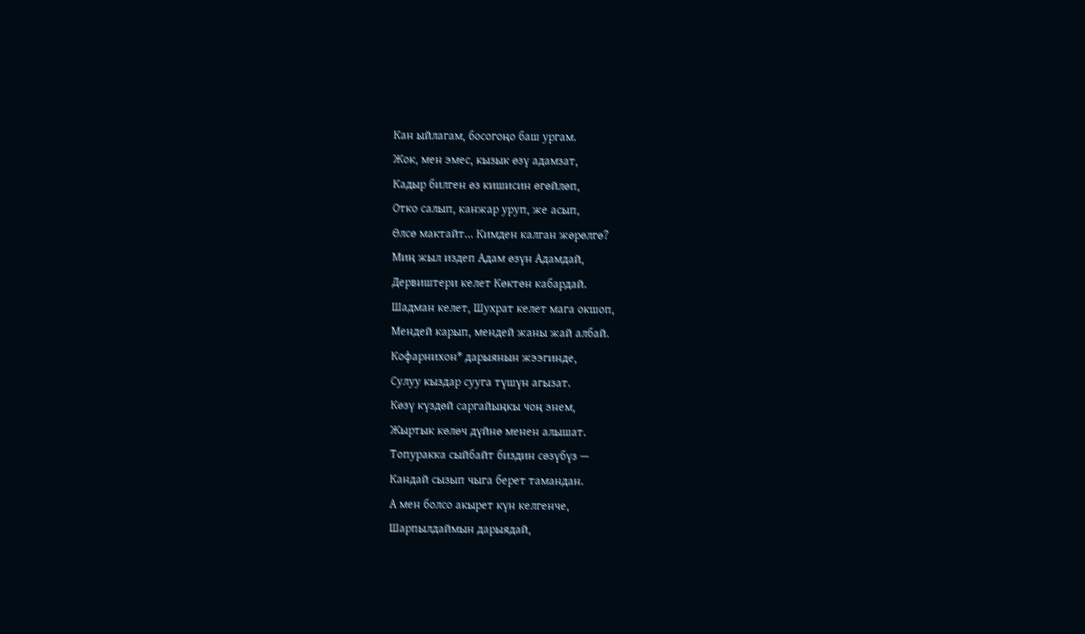Кан ыйлагам, босогоңо баш ургам.
Жок, мен эмес, кызык өзү адамзат,
Кадыр билген өз кишисин өгөйлөп,
Отко салып, канжар уруп, же асып,
Өлсө мактайт... Кимден калган жөрөлгө?
Миң жыл издеп Адам өзүн Адамдай,
Дервиштери келет Көктөн кабардай.
Шадман келет, Шухрат келет мага окшоп,
Мендей карып, мендей жаны жай албай.
Кофарнихон* дарыянын жээгинде,
Сулуу кыздар сууга түшүн агызат.
Көзү күздөй саргайыңкы чоң энем,
Жыртык көлөч дүйнө менен алышат.
Топуракка сыйбайт биздин сөзүбүз —
Кандай сызып чыга берет тамандан.
А мен болсо акырет күн келгенче,
Шарпылдаймын дарыядай,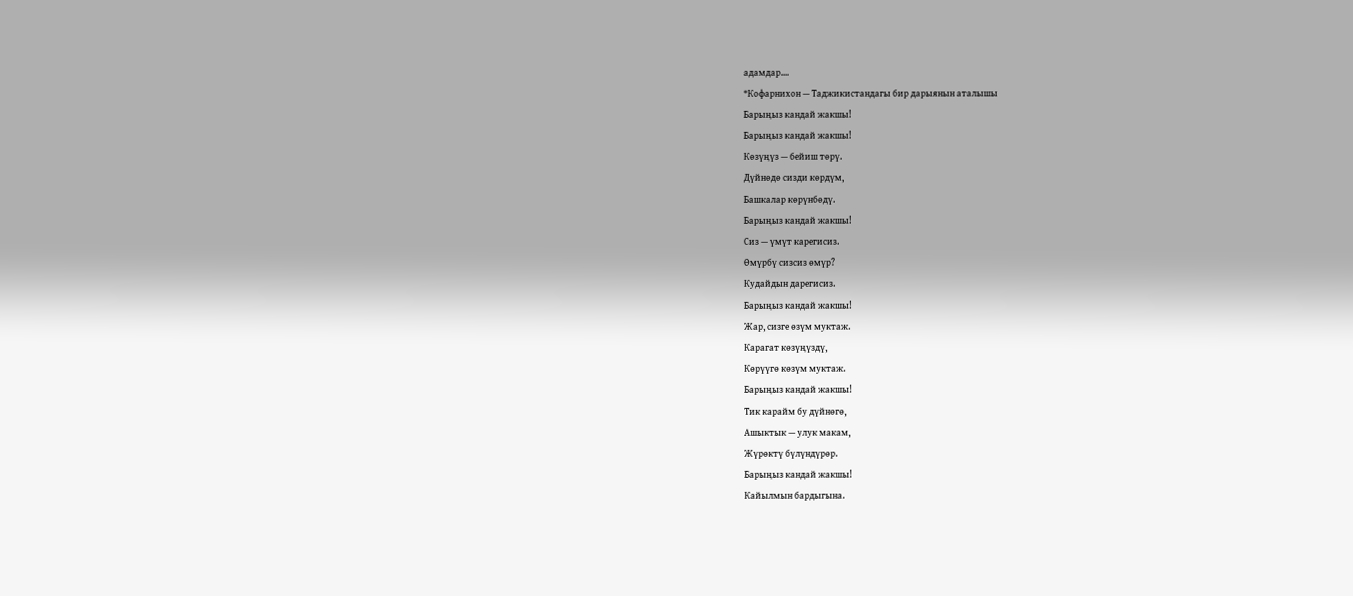адамдар....
*Кофарнихон — Таджикистандагы бир дарыянын аталышы
Барыңыз кандай жакшы!
Барыңыз кандай жакшы!
Көзүңүз — бейиш төрү.
Дүйнөдө сизди көрдүм,
Башкалар көрүнбөдү.
Барыңыз кандай жакшы!
Сиз — үмүт карегисиз.
Өмүрбү сизсиз өмүр?
Кудайдын дарегисиз.
Барыңыз кандай жакшы!
Жар, сизге өзүм муктаж.
Карагат көзүңүздү,
Көрүүгө көзүм муктаж.
Барыңыз кандай жакшы!
Тик карайм бу дүйнөгө,
Ашыктык — улук макам,
Жүрөктү бүлүндүрөр.
Барыңыз кандай жакшы!
Кайылмын бардыгына.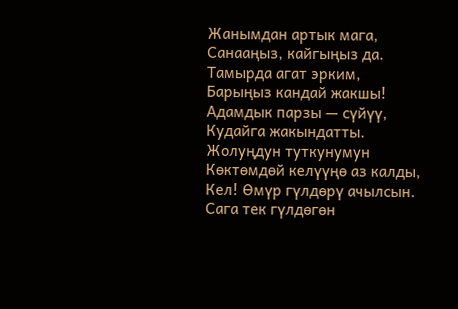Жанымдан артык мага,
Санааңыз, кайгыңыз да.
Тамырда агат эрким,
Барыңыз кандай жакшы!
Адамдык парзы — сүйүү,
Кудайга жакындатты.
Жолуңдун туткунумун
Көктөмдөй келүүңө аз калды,
Кел! Өмүр гүлдөрү ачылсын.
Сага тек гүлдөгөн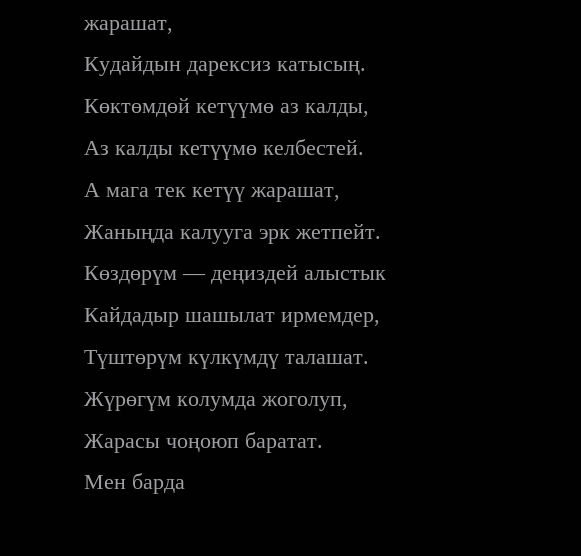жарашат,
Кудайдын дарексиз катысың.
Көктөмдөй кетүүмө аз калды,
Аз калды кетүүмө келбестей.
А мага тек кетүү жарашат,
Жаныңда калууга эрк жетпейт.
Көздөрүм — деңиздей алыстык
Кайдадыр шашылат ирмемдер,
Түштөрүм күлкүмдү талашат.
Жүрөгүм колумда жоголуп,
Жарасы чоңоюп баратат.
Мен барда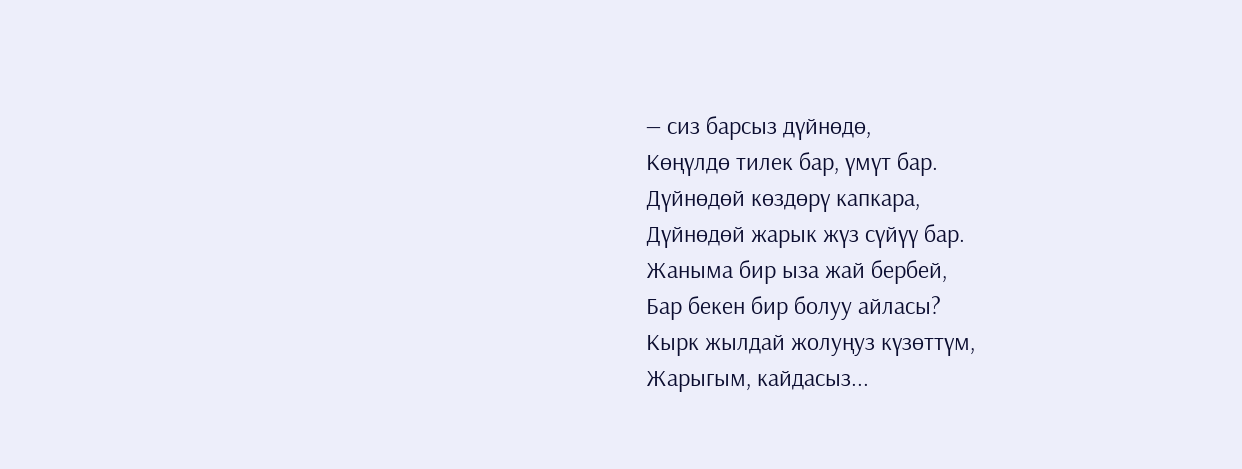— сиз барсыз дүйнөдө,
Көңүлдө тилек бар, үмүт бар.
Дүйнөдөй көздөрү капкара,
Дүйнөдөй жарык жүз сүйүү бар.
Жаныма бир ыза жай бербей,
Бар бекен бир болуу айласы?
Кырк жылдай жолуңуз күзөттүм,
Жарыгым, кайдасыз...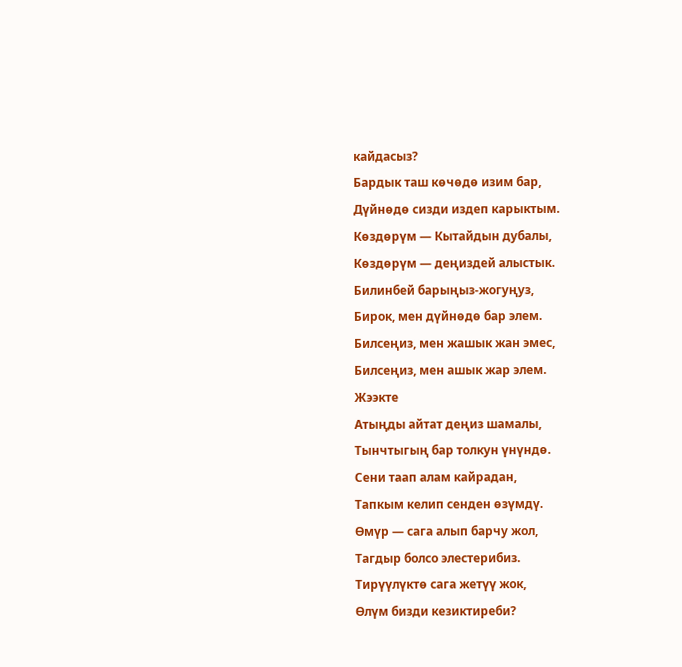кайдасыз?
Бардык таш көчөдө изим бар,
Дүйнөдө сизди издеп карыктым.
Көздөрүм — Кытайдын дубалы,
Көздөрүм — деңиздей алыстык.
Билинбей барыңыз-жогуңуз,
Бирок, мен дүйнөдө бар элем.
Билсеңиз, мен жашык жан эмес,
Билсеңиз, мен ашык жар элем.
Жээкте
Атыңды айтат деңиз шамалы,
Тынчтыгың бар толкун үнүндө.
Сени таап алам кайрадан,
Тапкым келип сенден өзүмдү.
Өмүр — сага алып барчу жол,
Тагдыр болсо элестерибиз.
Тирүүлүктө сага жетүү жок,
Өлүм бизди кезиктиреби?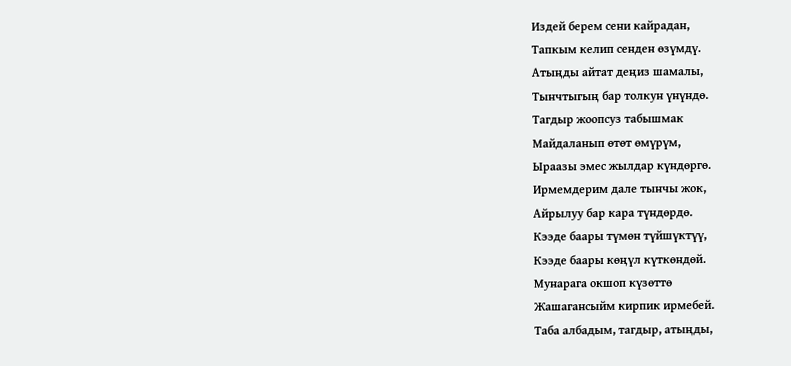Издей берем сени кайрадан,
Тапкым келип сенден өзүмдү.
Атыңды айтат деңиз шамалы,
Тынчтыгың бар толкун үнүндө.
Тагдыр жоопсуз табышмак
Майдаланып өтөт өмүрүм,
Ыраазы эмес жылдар күндөргө.
Ирмемдерим дале тынчы жок,
Айрылуу бар кара түндөрдө.
Кээде баары түмөн түйшүктүү,
Кээде баары көңүл күткөндөй.
Мунарага окшоп күзөттө
Жашагансыйм кирпик ирмебей.
Таба албадым, тагдыр, атыңды,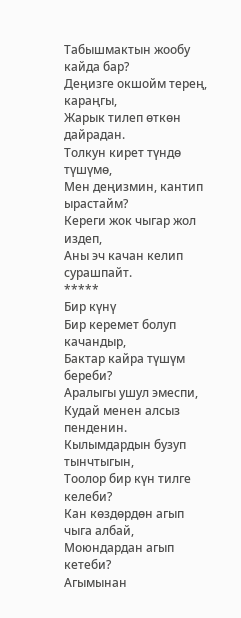Табышмактын жообу кайда бар?
Деңизге окшойм терең, караңгы,
Жарык тилеп өткөн дайрадан.
Толкун кирет түндө түшүмө,
Мен деңизмин, кантип ырастайм?
Кереги жок чыгар жол издеп,
Аны эч качан келип сурашпайт.
*****
Бир күнү
Бир керемет болуп качандыр,
Бактар кайра түшүм береби?
Аралыгы ушул эмеспи,
Кудай менен алсыз пенденин.
Кылымдардын бузуп тынчтыгын,
Тоолор бир күн тилге келеби?
Кан көздөрдөн агып чыга албай,
Моюндардан агып кетеби?
Агымынан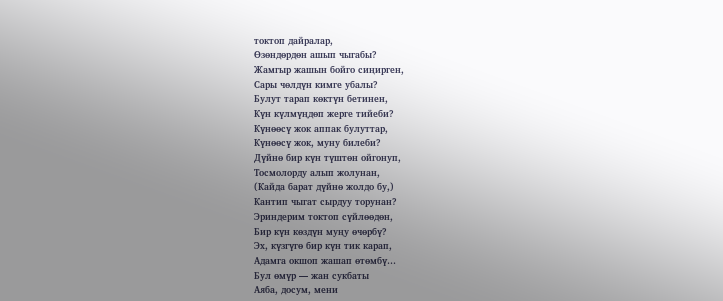токтоп дайралар,
Өзөндөрдөн ашып чыгабы?
Жамгыр жашын бойго сиңирген,
Сары чөлдүн кимге убалы?
Булут тарап көктүн бетинен,
Күн күлмүңдөп жерге тийеби?
Күнөөсү жок аппак булуттар,
Күнөөсү жок, муну билеби?
Дүйнө бир күн түштөн ойгонуп,
Тосмолорду алып жолунан,
(Кайда барат дүйнө жолдо бу,)
Кантип чыгат сырдуу торунан?
Эриндерим токтоп сүйлөөдөн,
Бир күн көздүн муңу өчөрбү?
Эх, күзгүгө бир күн тик карап,
Адамга окшоп жашап өтөмбү…
Бул өмүр — жан сукбаты
Аяба, досум, мени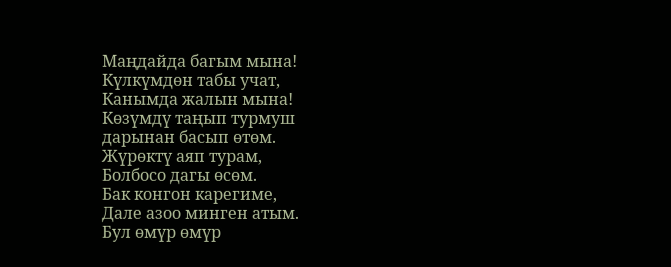Маңдайда багым мына!
Күлкүмдөн табы учат,
Канымда жалын мына!
Көзүмдү таңып турмуш
дарынан басып өтөм.
Жүрөктү аяп турам,
Болбосо дагы өсөм.
Бак конгон карегиме,
Дале азоо минген атым.
Бул өмүр өмүр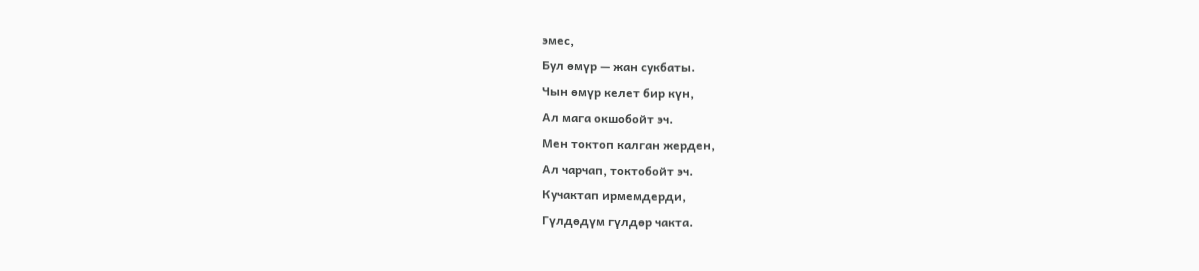эмес,
Бул өмүр — жан сукбаты.
Чын өмүр келет бир күн,
Ал мага окшобойт эч.
Мен токтоп калган жерден,
Ал чарчап, токтобойт эч.
Кучактап ирмемдерди,
Гүлдөдүм гүлдөр чакта.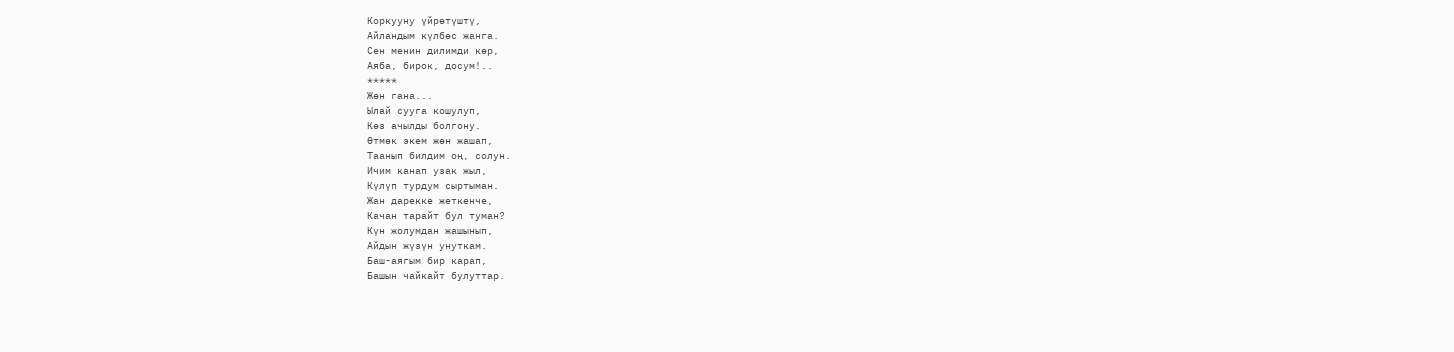Коркууну үйрөтүштү,
Айландым күлбөс жанга.
Сен менин дилимди көр,
Аяба, бирок, досум!..
*****
Жөн гана...
Ылай сууга кошулуп,
Көз ачылды болгону.
Өтмөк экем жөн жашап,
Таанып билдим оң, солун.
Ичим канап узак жыл,
Күлүп турдум сыртыман.
Жан дарекке жеткенче,
Качан тарайт бул туман?
Күн жолумдан жашынып,
Айдын жүзүн унуткам.
Баш-аягым бир карап,
Башын чайкайт булуттар.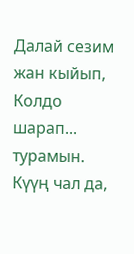Далай сезим жан кыйып,
Колдо шарап... турамын.
Күүң чал да,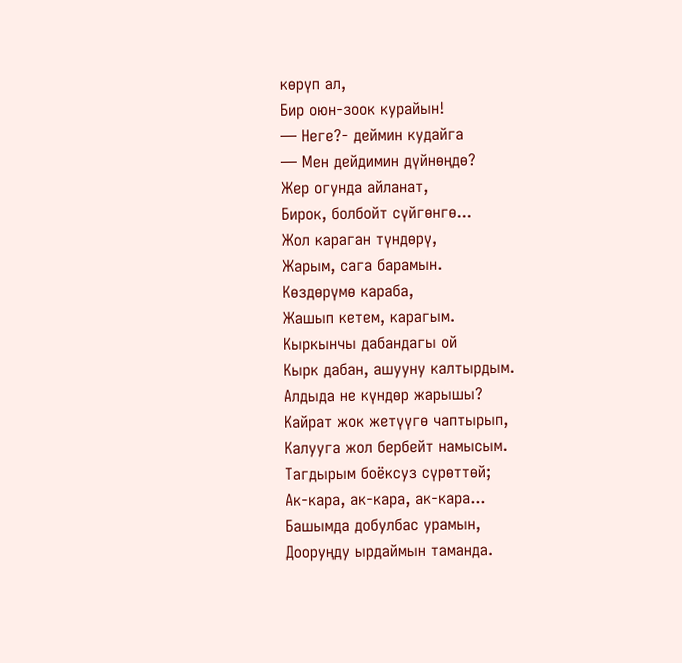көрүп ал,
Бир оюн-зоок курайын!
— Неге?- деймин кудайга
— Мен дейдимин дүйнөңдө?
Жер огунда айланат,
Бирок, болбойт сүйгөнгө...
Жол караган түндөрү,
Жарым, сага барамын.
Көздөрүмө караба,
Жашып кетем, карагым.
Кыркынчы дабандагы ой
Кырк дабан, ашууну калтырдым.
Алдыда не күндөр жарышы?
Кайрат жок жетүүгө чаптырып,
Калууга жол бербейт намысым.
Тагдырым боёксуз сүрөттөй;
Ак-кара, ак-кара, ак-кара...
Башымда добулбас урамын,
Дооруңду ырдаймын таманда.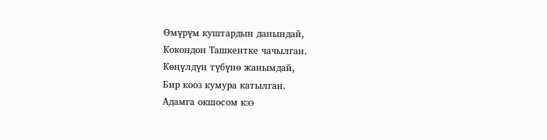Өмүрүм куштардын данындай,
Кокондон Ташкентке чачылган.
Көңүлдүн түбүнө жанымдай,
Бир кооз кумура катылган.
Адамга окшосом кээ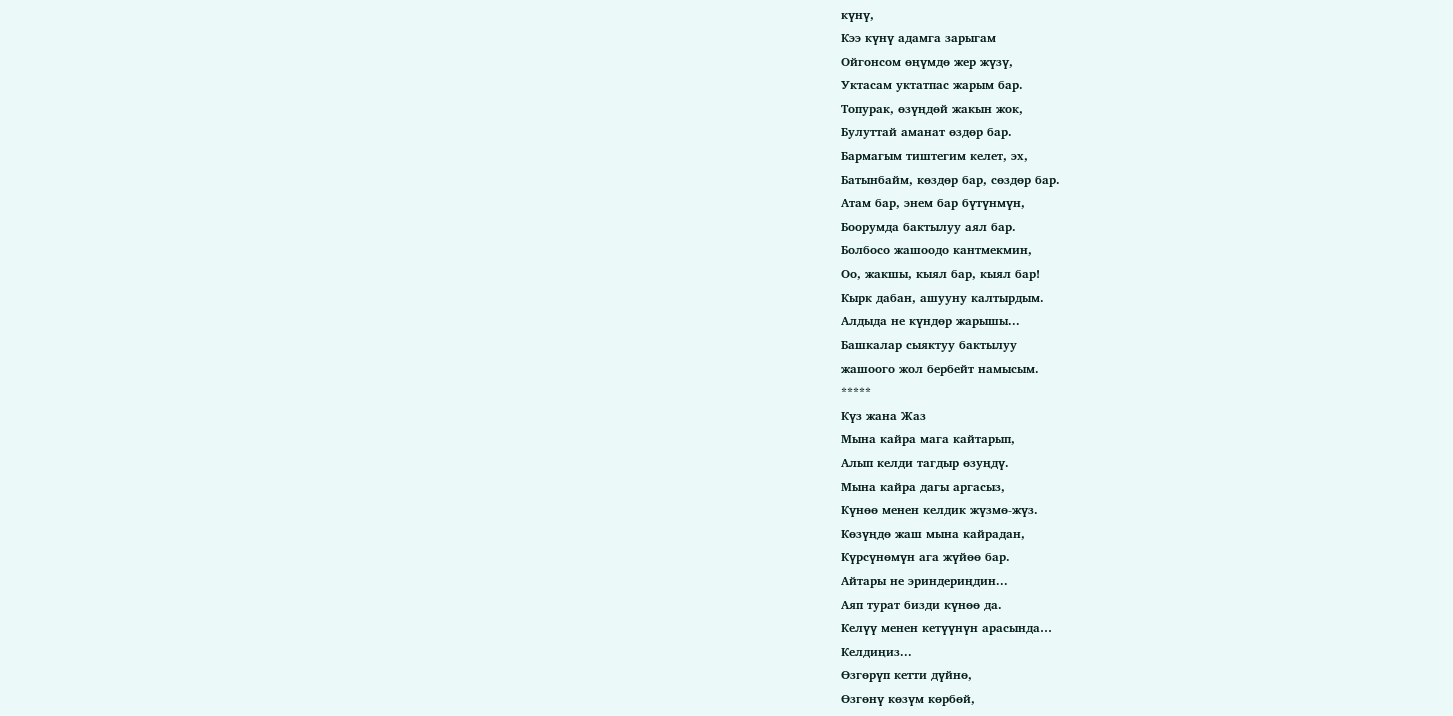күнү,
Кээ күнү адамга зарыгам
Ойгонсом өңүмдө жер жүзү,
Уктасам уктатпас жарым бар.
Топурак, өзүңдөй жакын жок,
Булуттай аманат өздөр бар.
Бармагым тиштегим келет, эх,
Батынбайм, көздөр бар, сөздөр бар.
Атам бар, энем бар бүтүнмүн,
Боорумда бактылуу аял бар.
Болбосо жашоодо кантмекмин,
Оо, жакшы, кыял бар, кыял бар!
Кырк дабан, ашууну калтырдым.
Алдыда не күндөр жарышы...
Башкалар сыяктуу бактылуу
жашоого жол бербейт намысым.
*****
Күз жана Жаз
Мына кайра мага кайтарып,
Алып келди тагдыр өзуңдү.
Мына кайра дагы аргасыз,
Күнөө менен келдик жүзмө-жүз.
Көзүңдө жаш мына кайрадан,
Күрсүнөмүн ага жүйөө бар.
Айтары не эриндериңдин...
Аяп турат бизди күнөө да.
Келүү менен кетүүнүн арасында…
Келдиңиз...
Өзгөрүп кетти дүйнө,
Өзгөнү көзүм көрбөй,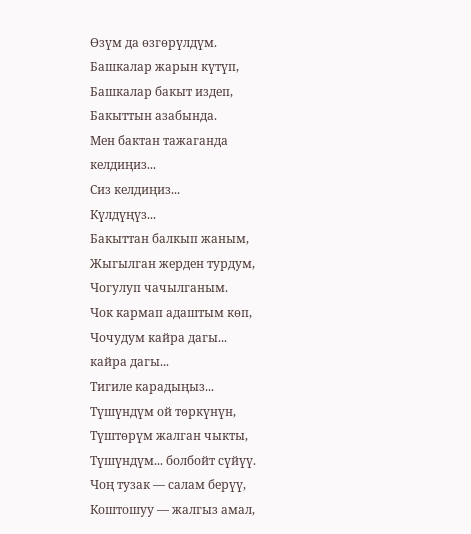Өзүм да өзгөрүлдүм.
Башкалар жарын күтүп,
Башкалар бакыт издеп,
Бакыттын азабында.
Мен бактан тажаганда
келдиңиз...
Сиз келдиңиз...
Күлдүңүз...
Бакыттан балкып жаным,
Жыгылган жерден турдум,
Чогулуп чачылганым.
Чок кармап адаштым көп,
Чочудум кайра дагы...
кайра дагы...
Тигиле карадыңыз...
Түшүндүм ой төркүнүн,
Түштөрүм жалган чыкты,
Түшүндүм... болбойт сүйүү.
Чоң тузак — салам берүү,
Коштошуу — жалгыз амал,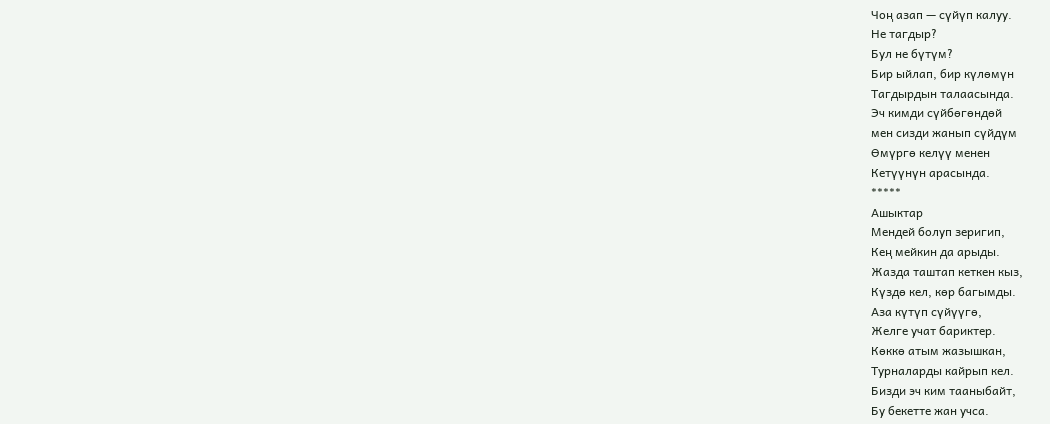Чоң азап — сүйүп калуу.
Не тагдыр?
Бул не бүтүм?
Бир ыйлап, бир күлөмүн
Тагдырдын талаасында.
Эч кимди сүйбөгөндөй
мен сизди жанып сүйдүм
Өмүргө келүү менен
Кетүүнүн арасында.
*****
Ашыктар
Мендей болуп зеригип,
Кең мейкин да арыды.
Жазда таштап кеткен кыз,
Күздө кел, көр багымды.
Аза күтүп сүйүүгө,
Желге учат бариктер.
Көккө атым жазышкан,
Турналарды кайрып кел.
Бизди эч ким тааныбайт,
Бу бекетте жан учса.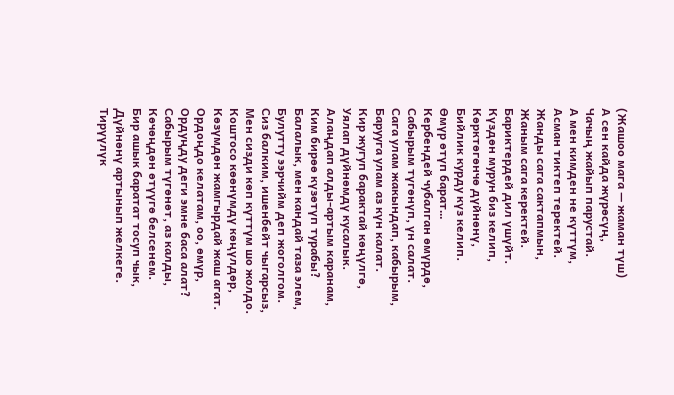(Жашоо мага — жаман түш)
А сен кайда жүрөсүң,
Чачың жайып парустай.
А мен кимден не күттүм,
Асман тиктеп теректей.
Жанды сага сактапмын,
Жаным сага керектей.
Бариктердей дил үшүйт.
Күздөн мурун биз келип,
Көрктөгөнчө дүйнөнү,
Бийлик курду күз келип.
Өмүр өтүп барат…
Кербендей чубалган өмүрдө,
Сабырым түгөнүп, үн салат.
Сага улам жакындап, кабырым,
Барууга улам аз күн калат.
Кир жугуп барактай көңүлгө,
Уялап дүйнөмдү кусалык.
Алаңдап алды-артым каранам,
Ким бирөө күзөтүп турабы?
Балалык, мен кандай таза элем,
Булутту ээрчийм деп жоголгом.
Сиз балким, ишенбейт чыгарсыз,
Мен сизди көп күттүм шо жолдо.
Коштосо көөнүмдү көңүлдөр,
Көзүмдөн жамгырдай жаш агат.
Ордоңдо келатам, оо, өмүр,
Ордуңду деги эмне баса алат?
Сабырым түгөнөт, аз калды,
Көчөңдөн өтүүгө белсенем.
Бир ашык баратат тосуп чык,
Дүйнөнү артынып желкеге.
Тирүүлүк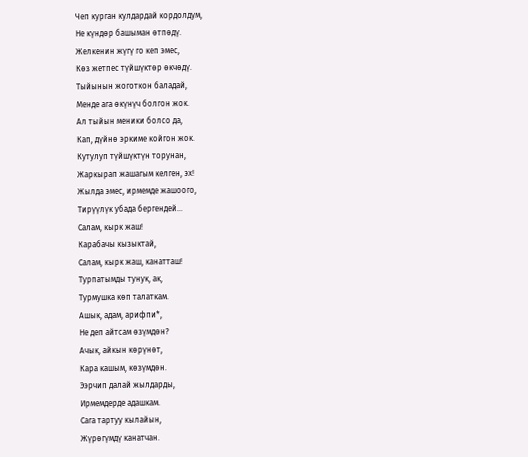Чеп курган кулдардай кордолдум,
Не күндөр башыман өтпөдү.
Желкенин жүгү го кеп эмес,
Көз жетпес түйшүктөр өкчөдү.
Тыйынын жоготкон баладай,
Менде ага өкүнүч болгон жок.
Ал тыйын меники болсо да,
Кап, дүйнө эркиме койгон жок.
Кутулуп түйшүктүн торунан,
Жаркырап жашагым келген, эх!
Жылда эмес, ирмемде жашоого,
Тирүүлүк убада бергендей...
Салам, кырк жаш!
Карабачы кызыктай,
Салам, кырк жаш, канатташ!
Турпатымды тунук, ак,
Турмушка көп талаткам.
Ашык, адам, арифпи*,
Не деп айтсам өзүмдөн?
Ачык, айкын көрүнөт,
Кара кашым, көзүмдөн.
Ээрчип далай жылдарды,
Ирмемдерде адашкам.
Сага тартуу кылайын,
Жүрөгүмдү канатчан.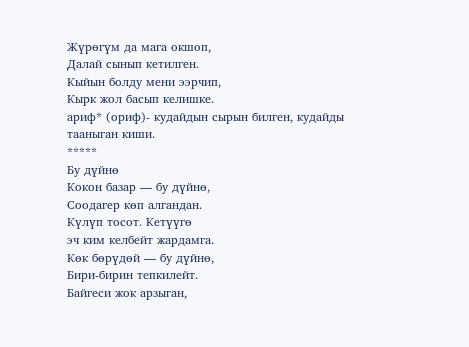Жүрөгүм да мага окшоп,
Далай сынып кетилген.
Кыйын болду мени ээрчип,
Кырк жол басып келишке.
ариф* (ориф)- кудайдын сырын билген, кудайды тааныган киши.
*****
Бу дүйнө
Кокон базар — бу дүйнө,
Соодагер көп алгандан.
Күлүп тосот. Кетүүгө
эч ким келбейт жардамга.
Көк бөрүдөй — бу дүйнө,
Бири-бирин тепкилейт.
Байгеси жок арзыган,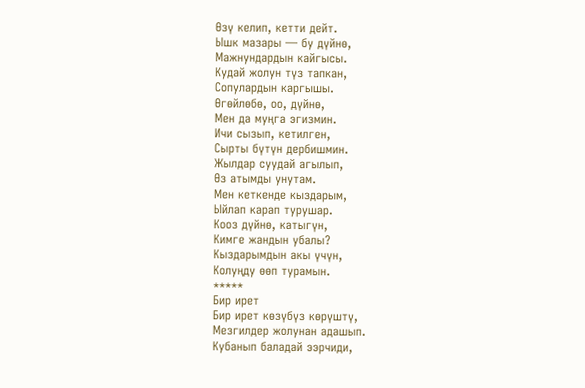Өзү келип, кетти дейт.
Ышк мазары — бу дүйнө,
Мажнундардын кайгысы.
Кудай жолун түз тапкан,
Сопулардын каргышы.
Өгөйлөбө, оо, дүйнө,
Мен да муңга эгизмин.
Ичи сызып, кетилген,
Сырты бүтүн дербишмин.
Жылдар суудай агылып,
Өз атымды унутам.
Мен кеткенде кыздарым,
Ыйлап карап турушар.
Кооз дүйнө, катыгүн,
Кимге жандын убалы?
Кыздарымдын акы үчүн,
Колуңду өөп турамын.
*****
Бир ирет
Бир ирет көзүбүз көрүштү,
Мезгилдер жолунан адашып.
Кубанып баладай ээрчиди,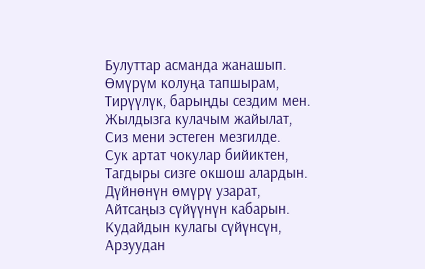Булуттар асманда жанашып.
Өмүрүм колуңа тапшырам,
Тирүүлүк, барыңды сездим мен.
Жылдызга кулачым жайылат,
Сиз мени эстеген мезгилде.
Сук артат чокулар бийиктен,
Тагдыры сизге окшош алардын.
Дүйнөнүн өмүрү узарат,
Айтсаңыз сүйүүнүн кабарын.
Кудайдын кулагы сүйүнсүн,
Арзуудан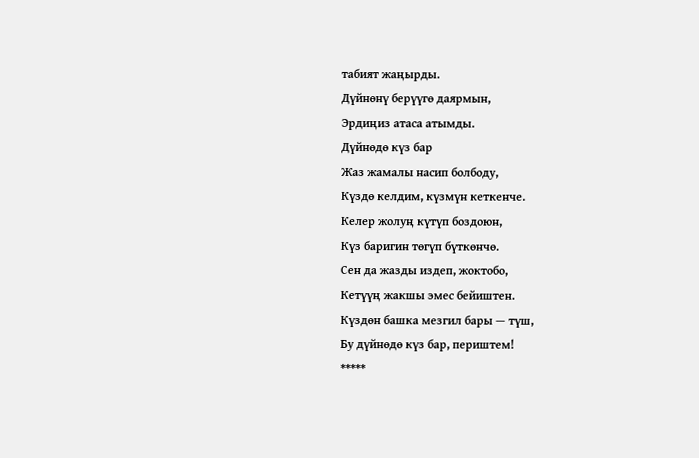табият жаңырды.
Дүйнөнү берүүгө даярмын,
Эрдиңиз атаса атымды.
Дүйнөдө күз бар
Жаз жамалы насип болбоду,
Күздө келдим, күзмүн кеткенче.
Келер жолуң күтүп боздоюн,
Күз баригин төгүп бүткөнчө.
Сен да жазды издеп, жоктобо,
Кетүүң жакшы эмес бейиштен.
Күздөн башка мезгил бары — түш,
Бу дүйнөдө күз бар, периштем!
*****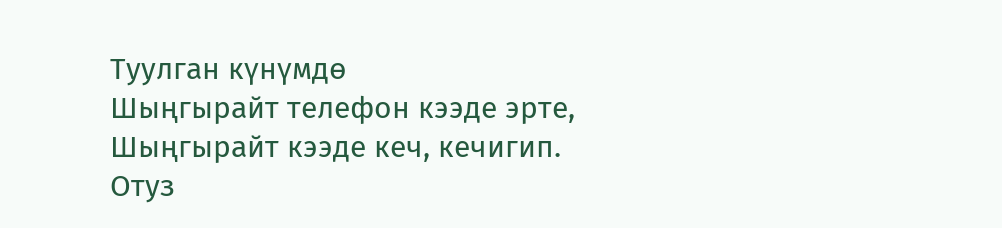Туулган күнүмдө
Шыңгырайт телефон кээде эрте,
Шыңгырайт кээде кеч, кечигип.
Отуз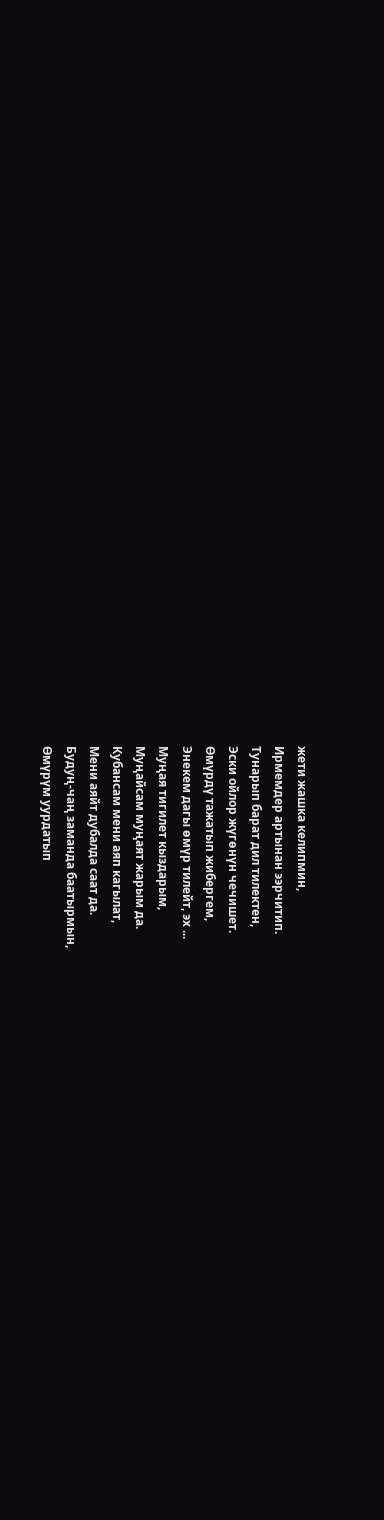жети жашка келипмин,
Ирмемдер артынан ээрчитип.
Тунарып барат дил тилектен,
Эски ойлор жүгөнүн чечишет.
Өмүрдү тажатып жибергем,
Энекем дагы өмүр тилейт, эх ...
Муңая тигилет кыздарым,
Муңайсам муңаят жарым да.
Кубансам мени аяп кагылат,
Мени аяйт дубалда саат да.
Будуң-чаң заманда баатырмын,
Өмүрүм уурдатып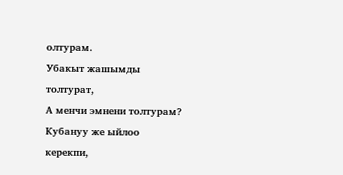олтурам.
Убакыт жашымды толтурат,
А менчи эмнени толтурам?
Кубануу же ыйлоо керекпи,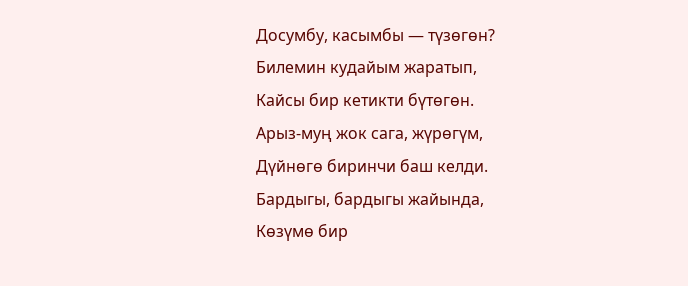Досумбу, касымбы — түзөгөн?
Билемин кудайым жаратып,
Кайсы бир кетикти бүтөгөн.
Арыз-муң жок сага, жүрөгүм,
Дүйнөгө биринчи баш келди.
Бардыгы, бардыгы жайында,
Көзүмө бир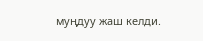муңдуу жаш келди.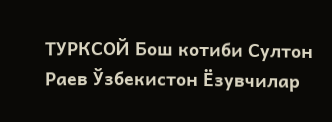ТУРКСОЙ Бош котиби Султон Раев Ўзбекистон Ёзувчилар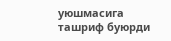уюшмасига ташриф буюрди